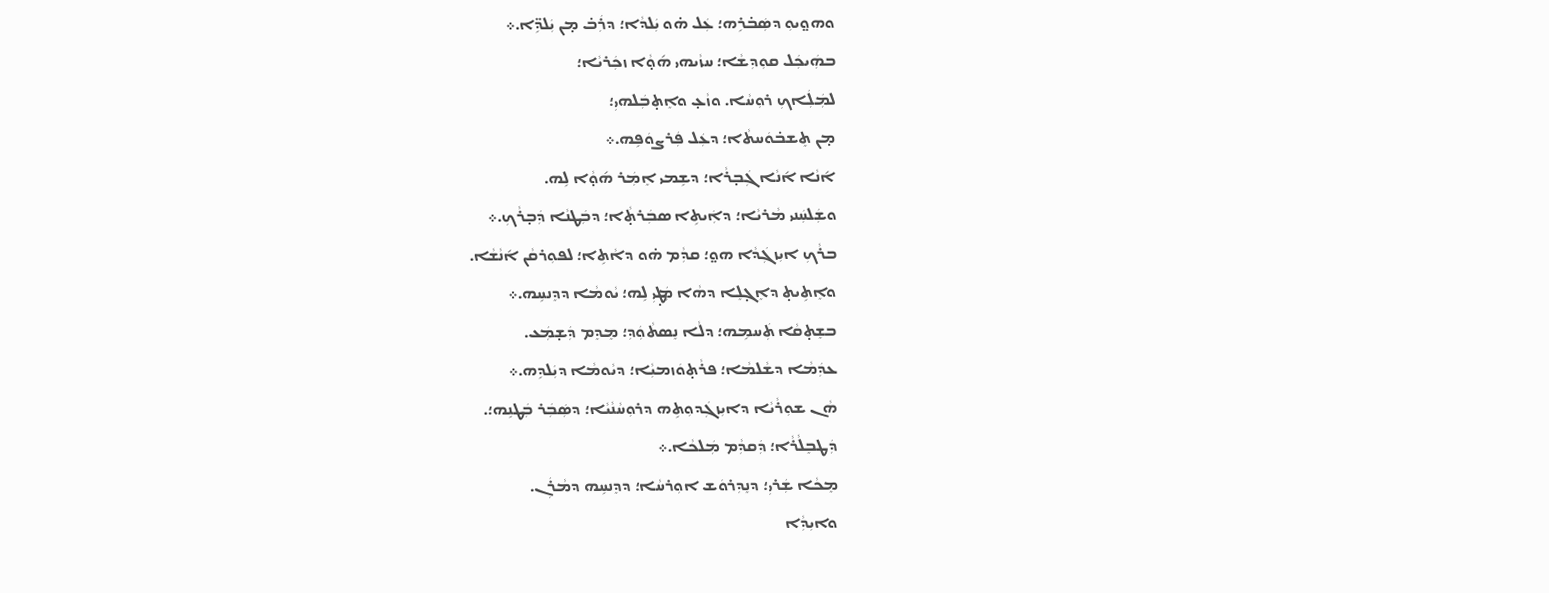ܘܗܘ̤ܝܘܼ ܕܣܲܒ̇ܪܹܗ؛ ܥܲܠ ܗ̇ܘ ܝܲܠܕܵܐ؛ ܕܪܲܒ̇ ܡ̣ܢ ܝܲܠܕܹ̈ܐ.܀
ܒܗܲܝܟܲܠ ܩܘܼܕܼܫܵܐ؛ ܚܙܵܝܗܝ ܗ݇ܘ̣ܵܐ ܙܟܲܪܝܵܐ؛
ܠܡܲܠܲܐܟܼ ܪܘܼܚܵܐ. ܘܙܵܥ̣ ܘܐܸܬ̣ܒܲܠܗܝܼ؛
ܡ̣ܢ ܬܸܫܒ̇ܘܿܚܬܵܐ؛ ܕܥܲܠ ܦܲܪܨܘܿܦܹܗ.܀
ܐ݇ܢܵܐ ܐ݇ܢܵܐ ܓܲܒ̣ܪܵܐ؛ ܕܫܹܡܝ ܐܸܡܲܪ ܗ݇ܘ̣ܵܐ ܠܹܗ.
ܘܫܲܠܚܲܢܝ ܡܵܪܝܵܐ؛ ܕܐܲܝܬܹܐ ܣܒܲܪܬ̣ܵܐ؛ ܕܒܲܛܢܵܐ ܕܲܒ̣ܪܵܟܼ.܀
ܒܪܵܟܼ ܐܝܼܙܓܲܕܵܐ ܗܘ̤؛ ܩܕܼܵܡ ܗ̇ܘ ܕܐܵܬܹܐ؛ ܠܦܘܼܪܩܵܢ ܐ݇ܢܵܫܵܐ.
ܘܐܸܬܹܝܬ̣ ܕܐܸܓ̣ܠܸܐ ܕܗܵܐ ܡܲܛ̣ܝܼ ܠܹܗ؛ ܝܵܘܡܵܐ ܕܕܸܢܚܹܗ.܀
ܒܫܸܬ̣ܩܵܐ ܬܲܚܡܹܗ؛ ܕܠܵܐ ܢܸܣܬܵܘܲܕܼ؛ ܡܸܕܸܡ ܕܲܫ̣ܡܲܥ.
ܥܕܲܡܵܐ ܕܫܵܠܡܵܐ؛ ܦܪܵܬ̣ܘܿܙܡܝܼܵܐ؛ ܕܝܵܘܡܵܐ ܕܝܲܠܕܹܗ.܀
ܗܵܢ ܫܘܼܪܵܝܵܐ ܕܐܝܼܙܓܲܕܘܼܬܹܗ ܕܪܘܼܚܵܢܵܝܵܐ؛ ܕܣܲܒܲܪ ܒܲܛܢܹܗ؛.
ܕܲܛܒܸܠܵܪܵܐ؛ ܕܲܩܕܼܵܡ ܡܲܠܟܵܐ.܀
ܡܸܟܵܐ ܫܲܪܝܼ؛ ܕܢܸܕܼܪܘܿܫ ܐܘܼܪܚܵܐ؛ ܕܕܸܢܚܹܗ ܕܡܵܪܲܢ.
ܘܐܝܼܕܼܵܐ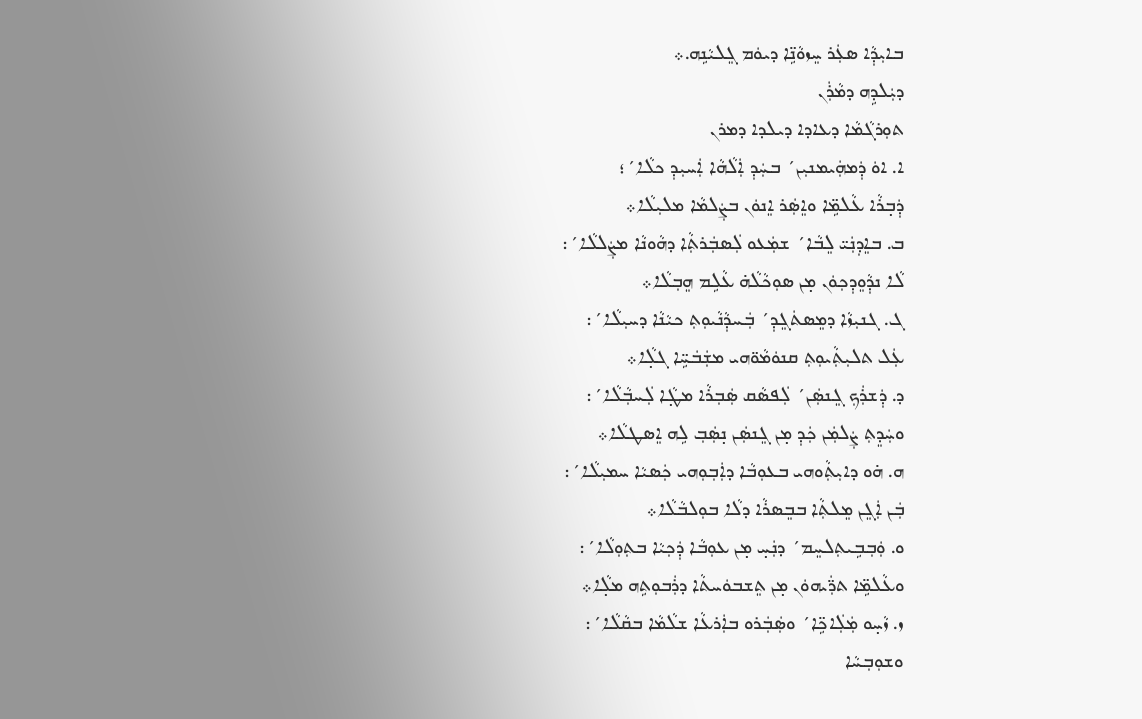ܒܐܝܼܕܼܵܐ ܣܥܲܪ ܚܸܙܘܵܢܹ̈ܐ ܕܝܘܿܡ ܓܸܠܝܵܢܹܗ.܀
ܕܝܲܠܕܹܗ ܕܡܵܪܲܢ
ܬܘܼܪܓܵܡܵܐ ܕܥܐܕܐ ܕܝܠܕܐ ܕܡܪܢ
ܐ. ܐܘܿ ܕܲܡܗܲܝܡܢܝܼܢ´ ܒܚܲܕܼ ܐܲܠܵܗܵܐ ܐܲܚܝܼܕܼ ܟܠܵܐ´؛
ܕܲܒ̣ܪܵܐ ܥܵܠܡܹ̈ܐ ܘܐܸܣܲܪ ܐܸܢܘܿܢ ܒܨܲܠܡܵܐ ܡܠܝܼܠܵܐ‌܀
ܒ. ܒܐܸܕܼܢܲܝ̈ ܠܸܒܵܐ´ ܫܡܲܥܘ ܠܲܣܒܲܪܬܼܵܐ ܕܗܵܘܢܵܐ ܡܨܲܠܠܵܐ´:
ܠܵܐ ܢܕܼܵܘܸܕܼܟܼܘܿܢ ܡ̣ܢ ܣܘܼܟܵܠܵܗ̇ ܥܵܠܹܡ ܗܸܒܼܠܵܐ‌܀
ܓ. ܓܢܝܼܙܵܐ ܕܡܸܣܬܿܓܸܕܼ´ ܒܲܚܕܼܵܢܵܝܘܼܬܼ ܟܝܵܢܵܐ ܕܚܝܼܠܵܐ´:
ܥܲܠ ܬܠܝܼܬܼܵܝܘܼܬܼ ܩܢܘܿܡܵܘ̈ܗ‌ܝ ܡܫܲܒܿܚܹ̈ܐ ܓܠ̣ܵܐ‌܀
ܕ. ܕܲܫܪܲܟܼ ܓܸܢܣܲܢ´ ܠܲܦܣܵܩ ܣܲܒܼܪܵܐ ܡܛ̣ܵܐ ܠܲܚܒܼܵܠܵܐ´:
ܘܚܲܕܸܬܼ ܨܲܠܡܲܢ ܟܲܕܼ ܡ̣ܢ ܓܸܢܣܲܢ ܢ̣ܣܲܒܼ ܠܹܗ ܐܸܣܛܠܵܐ‌܀
ܗ. ܗ̇ܘ ܕܐܝܼܬܼܵܘܗ‌ܝ ܒܥܘܼܒܵܐ ܕܐܲܒܼܘܼܗ‌ܝ ܟܲܣܝܵܐ ܚܡܝܼܠܵܐ´:
ܒܲܢ ܐܲܓܸܢ ܡܸܠܬܼܵܐ ܒܒܸܣܪܵܐ ܕܠܵܐ ܒܘܼܠܒܵܠܵܐ‌܀
ܘ. ܘܲܒܼܒܹܝܬܼܠܚܸܡ´ ܕܢܲܚ̣ ܡ̣ܢ ܥܘܼܒܵܐ ܕܲܟܼܝܵܐ ܒܬܼܘܼܠܵܐ´:
ܘܥܵܠܡܹ̈ܐ ܬܪ̈ܲܝܗܘܿܢ ܡ̣ܢ ܬܸܫܒܘܿܚܬܵܐ ܕܪܲܒܘܼܬܹܗ ܡܠ̣ܵܐ‌܀
ܙ. ܙܵܚ̣ܘ ܡܲܠܲܐܟܹ̈ܐ´ ܘܣܲܒܲܪܘ ܒܐܲܪܥܵܐ ܫܠܵܡܵܐ ܒܩܵܠܵܐ´:
ܘܫܘܼܒܼܚܵܐ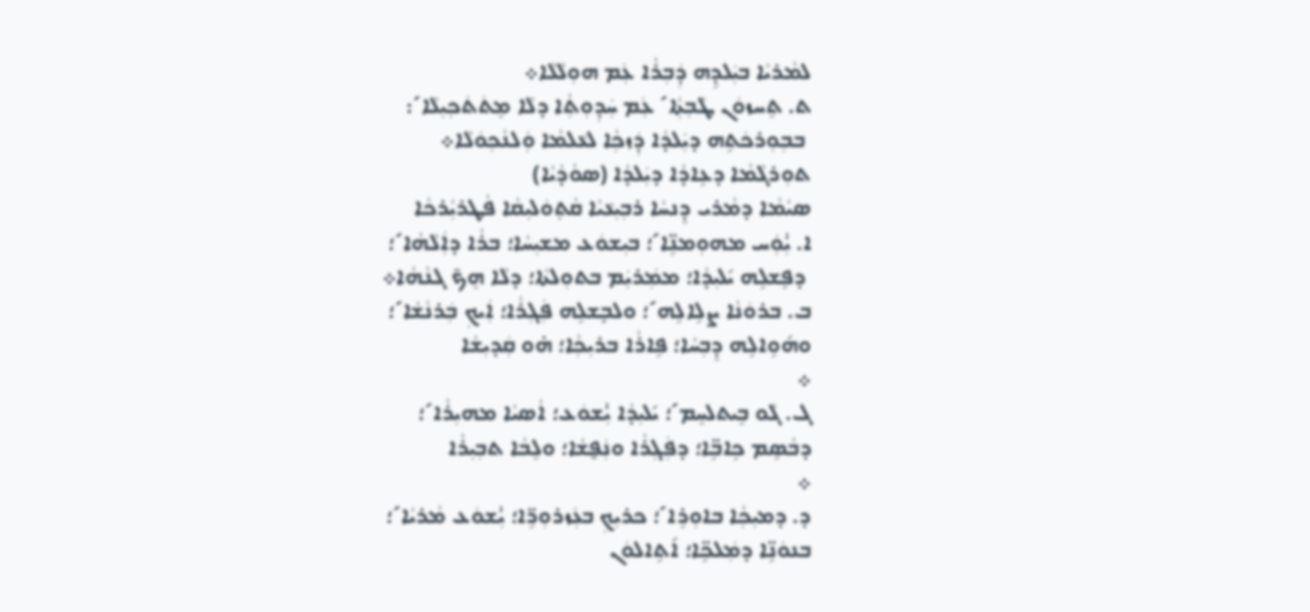ܠܡܵܪܝܵܐ ܒܝܲܠܕܹܗ ܕܲܒܼܪܵܐ ܥܲܡ ܗܘܼܠܵܠܵܐ‌‌܀
ܬ. ܬܸܚܙܘܿܢ ܛܵܒܼܬܼܵܐ´ ܥܲܡ ܚܲܕܼܘܼܬܼܵܐ ܕܠܵܐ ܡܸܬܿܬܿܟܼܝܼܠܵܐ´:
 ܒܒܼܘܼܪܟܿܬܹܗ ܕܝܲܠܕܵܐ ܕܲܙܟܼܵܐ ܠܥܵܠܡܵܐ ܘܲܠܢܵܟܼܘܿܠܵܐ‌܀
ܬܘܼܪܓܵܡܵܐ ܕܥܹܐܕܵܐ ܕܝܲܠܕܵܐ (ܣܘܵܕܵܝܵܐ)
ܣܝܵܡܵܐ ܕܡܵܪܝ ܕܸܢܚܵܐ ܪܒܼܝܼܥܵܝܵܐ ܩܵܬ݂ܘܿܠܝܼܩܵܐ ܦܵܛܪܝܼܵܪܟܵܐ
ܐ. ܝܑܼܘܲܚ ܡܗܘܼܡܢܹ̈ܐ´؛ ܒܝܼܫܘܿܥ ܡܫܝܼܚܵܐ؛ ܒܪܵܐ ܕܐܲܠܵܗܵܐ´؛
 ܕܦܸܫܠܹܗ ܝ݇ܠܝܼܕܵܐ؛ ܡܡܲܪܝܲܡ ܒܬܘܼܠܬܵܐ؛ ܕܠܵܐ ܗܸܟ̃ ܓܢܵܗܵܐ܀
ܒ. ܒܪܘܿܢܵܐ ܨܠܹܐܠܹܗ´؛ ܘܠܒܼܸܫܠܹܗ ܦܲܓܼܪܵܐ؛ ܐܲܝܟܼ ܒܲܪܢܵܫܵܐ´؛
ܘܗ݇ܘܹܐܠܹܗ ܕܸܒܼܚܵܐ؛ ܦܹܐܪܵܐ ܒܪܝܼܟܼܵܐ؛ ܗ̇ܘ ܩܲܕܝܼܫܵܐ
܀
ܓ. ܓܵܘ ܒܹܝܬܠܚܸܡ´؛ ܝ݇ܠܝܼܕܵܐ ܝܑܼܫܘܿܥ؛ ܐܵܣܝܵܐ ܡܗܝܼܪܵܐ´؛
ܕܒܵܣܸܡ ܟܹܐܒܹ̈ܐ؛ ܕܦܲܓܼܪܵܐ ܘܢܲܦ̮ܫܵܐ؛ ܘܠܸܒܵܐ ܬܒܼܝܼܪܵܐ
܀
ܕ. ܕܡܝܼܟܼܵܐ ܒܐܘܼܪܹܐ´؛ ܟܪܝܼܟܼ ܒܥܲܙܪܘܼܪܹ̈ܐ؛ ܝܑܼܫܘܿܥ ܡܵܪܝܵܐ´؛
ܒܢܘܿܢܹ̈ܐ ܕܡܲܠܟܹ̈ܐ؛ ܐ݇ܬܹܐܠܘܿܢ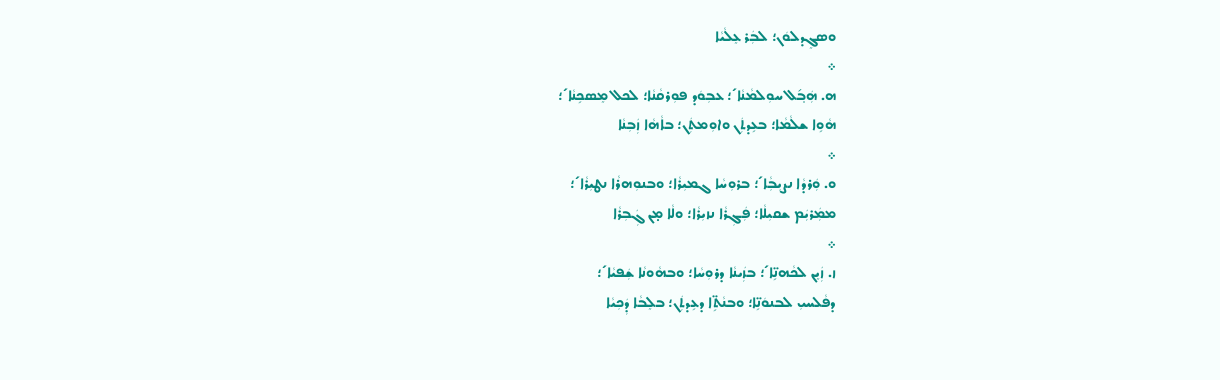ܘܣܓܸܕܠܘܿܢ؛ ܠܒܲܪ ܥܸܠܵܝܵܐ
܀
ܗ. ܗܲܒ݂݇ܠ ܚܘܼܠܡܵܢܵܐ´؛ ܥܒܼܘܿܕ ܦܘܼܪܩܵܢܵܐ؛ ܠܟܠ ܡܸܣܟܹܢܵܐ´؛
ܗܵܘܹܐ ܫܠܵܡܵܐ؛ ܒܥܹܕܬܲܢ ܘܐܘܼܡܬܲܢ؛ ܒܐܵܗܵܐ ܙܲܒܼܢܵܐ
܀
ܘ. ܘܲܪܕܵܐ ܢܨܝܼܒܼܵܐ´؛ ܒܪܘܼܚܵܐ ܓܡܝܼܪܵܐ؛ ܘܒܢܘܼܗܪܵܐ ܢܛܝܼܪܵܐ´؛
ܡܡܲܪܝܲܡ ܫܩܝܼܠܵܐ؛ ܦܲܓܼܪܵܐ ܢܙܝܼܪܵܐ؛ ܘܠܵܐ ܡ̣ܢ ܓܲܒܼܪܵܐ
܀
ܙ. ܙܲܝܸܢ ܠܟܵܗܢܹ̈ܐ´؛ ܒܙܲܝܢܵܐ ܕܪܘܼܚܵܐ؛ ܘܒܗܵܘܢܵܐ ܫܲܦܝܵܐ´؛
ܕܦܵܠܚܝܼ ܠܒܢܘܿܢܹ̈ܐ؛ ܘܒܢܵܬܹ̈ܐ ܕܥܹܕܬܲܢ؛ ܒܠܸܒܵܐ ܕܲܟܼܝܵܐ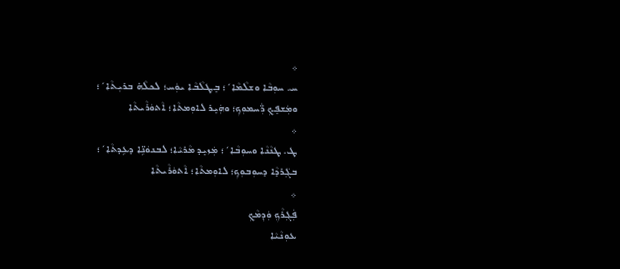܀
ܚ. ܚܘܼܒܵܐ ܘܫܠܵܡܵܐ´؛ ܒܸܛܠܵܒܵܐ ܝܘܲܚ؛ ܠܟܠܵܗ̇ ܒܪܝܼܬܵܐ´؛
ܘܡܲܫܦܸܟܼ ܪ̈ܲܚܡܘܼܟܼ؛ ܘܗܲܝܸܪ ܠܐܘܼܡܬܵܐ؛ ܐܵܬܘܿܪܵܝܬܵܐ
܀
ܛ. ܛܢܵܢܵܐ ܘܚܘܼܒܵܐ´؛ ܡܲܙܝܸܕ ܡܵܪܝܵܐ؛ ܠܒܢܘܿܢܹ̈ܐ ܕܥܹܕܬܵܐ´؛
ܒܓܲܪܕܵܐ ܕܚܘܼܒܘܼܟܼ؛ ܠܐܘܼܡܬܵܐ؛ ܐܵܬܘܿܪܵܝܬܵܐ
܀
ܦܲܓܼܪܵܟܼ ܘܲܕܼܡܵܟܼ
ܥܘܼܢܵܝܵܐ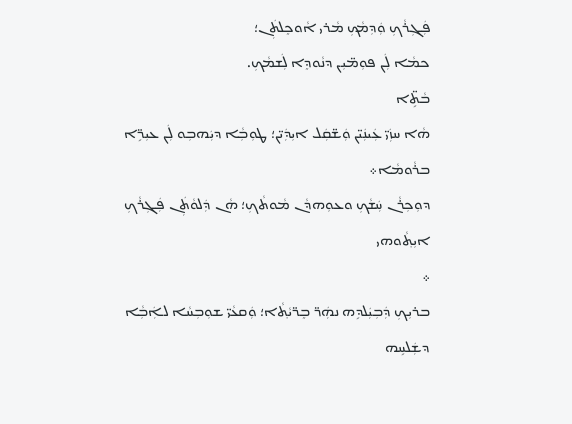ܦܲܓܼܪܵܟܼ ܘܲܕܼܡܵܟܼ ܡܵܪܝ ܐܵܘܟܸܠܬܲܢ؛
ܟܡܵܐ ܠܲܢ ܦܘܼܡ̈ܝܼܢ ܕܢܵܘܕܸܐ ܠܲܫܡܵܟܼ.
ܒܵܬܹ̈ܐ
ܗܵܐ ܚܙܲܝ̈ ܥܲܝܢܲܝ̈ܢ ܘܲܫ̈ܩܲܠ ܐܝܼܕܲܝ̈ܢ؛ ܛܘܼܒܼܵܐ ܕܝܲܗܒܼܘ ܠܲܢ ܥܝܼܪܹ̈ܐ ܒܪܵܘܡܵܐ܀
ܕܘܼܟܼܪܵܢ ܚܲܫܵܟܼ ܘܥܘܼܗܕܵܢ ܡܵܘܬܵܟܼ؛ ܗܵܢ ܕܲܠܘܵܬܲܢ ܦܲܓܼܪܵܟܼ ܐܝܼܬ݂ܵܘܗܝ
܀
ܒܪܝܼܟܼ ܕܲܒܼܝܲܠܕܹܗ ܢܗܲܪ̈ ܒܸܪ̈ܝܵܬ݂ܵܐ؛ ܘܲܩܥܵܝ̈ ܫܘܼܒܼܚܵܐ ܠܐܲܒܼܵܐ ܕܫܲܠܚܹܗ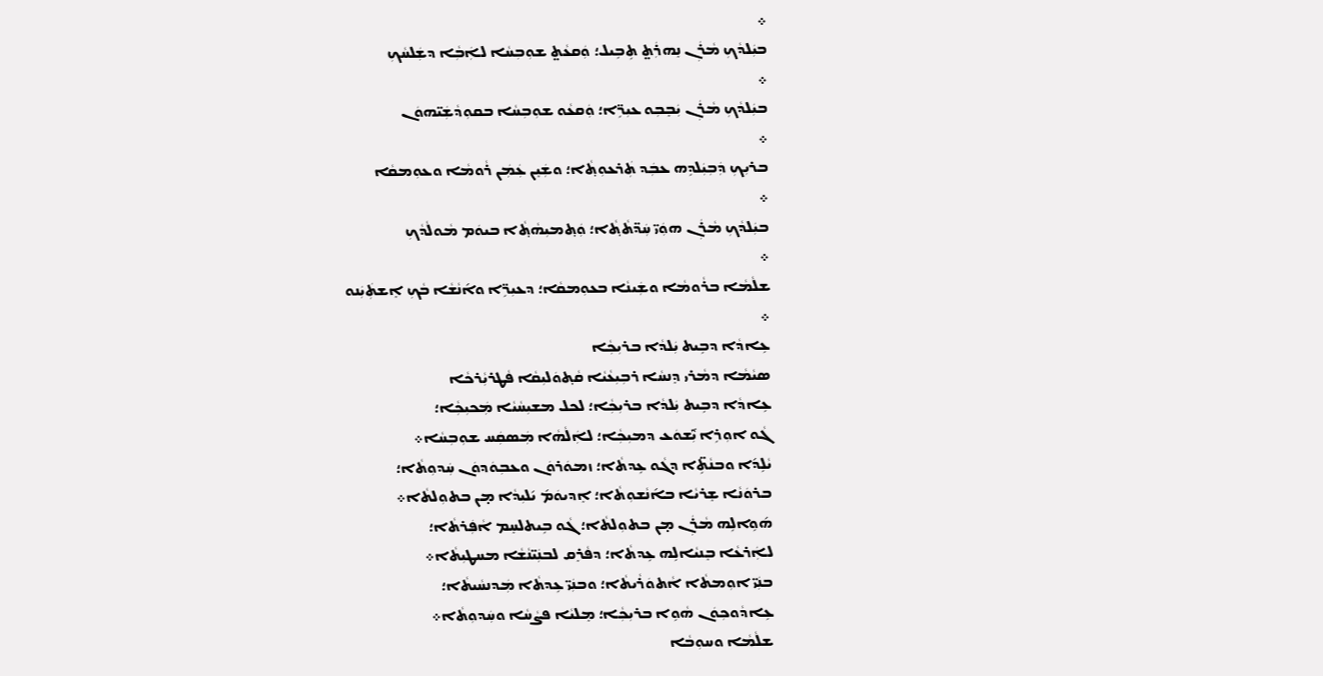܀
ܒܝܲܠܕܵܟܼ ܡܵܪܲܢ ܢܸܗܪܲܬ̤ ܬܹܒܹܝܠ؛ ܘܲܩܥܵܬ̤ ܫܘܼܒܼܚܵܐ ܠܐܲܒܼܵܐ ܕܫܲܠܚܵܟܼ
܀
ܒܝܲܠܕܵܟܼ ܡܵܪܲܢ ܝܲܒܸܒܼܘ ܥܝܼܪܹ̈ܐ؛ ܘܲܩܥܵܘ ܫܘܼܒܼܚܵܐ ܒܩܘܼܕܵܫܲܝ̈ܗܘܿܢ
܀
ܒܪܝܼܟܼ ܕܲܒܼܝܲܠܕܹܗ ܥܒܲܕ ܬܲܪܥܘܼܬ݂ܵܐ؛ ܘܫܲܝܸܢ ܥܲܡܲܢ ܪܵܘܡܵܐ ܘܥܘܼܡܩܵܐ
܀
ܒܝܲܠܕܵܟܼ ܡܵܪܲܢ ܗܘܲܝ̈ ܚܲܕ̈ܬܵܬ݂ܵܐ؛ ܘܲܬ݂ܡܝܼܗܵܬ݂ܵܐ ܒܝܘܿܡ ܡܵܘܠܵܕܵܟܼ
܀
ܫܠܵܡܵܐ ܒܪܵܘܡܵܐ ܘܫܲܝܢܵܐ ܒܥܘܼܡܩܵܐ؛ ܕܥܝܼܪܹ̈ܐ ܘܐ݇ܢܵܫܵܐ ܒܵܟܼ ܐܸܫܬܲܝܲܢܘ
܀
ܥܹܐܕܵܐ ܕܒܹܝܬ ܝܲܠܕܵܐ ܒܪܝܼܟܼܵܐ
ܣܝܵܡܵܐ ܕܡܵܪܝ ܕܸܢܚܵܐ ܪܒܼܝܼܥܵܝܵܐ ܩܵܬ݂ܘܿܠܝܼܩܵܐ ܦܵܛܪܝܼܵܪܟܵܐ
ܥܹܐܕܵܐ ܕܒܹܝܬ ܝܲܠܕܵܐ ܒܪܝܼܟܼܵܐ؛ ܠܟܠ ܡܫܝܼܚܵܝܵܐ ܡܲܟܝܼܟܼܵܐ؛
ܓܵܘ ܐܘܼܪܹܐ ܝܑܼܫܘܿܥ ܕܡܝܼܟܼܵܐ؛ ܠܐܲܠܵܗܵܐ ܡܲܣܩܲܚ ܫܘܼܒܼܚܵܐ܀
ܝܵܠܹܕ݇ܐ ܘܒܢܵܬܹ̈ܐ ܕܓܵܘ ܥܹܕܬܵܐ؛ ܙܡܘܿܪܘܿܢ ܘܥܒܼܘܿܕܘܿܢ ܚܲܕܘܼܬܵܐ؛
ܒܪܘܿܢܵܐ ܫܸܪܝܵܐ ܒܐ݇ܢܵܫܘܼܬܵܐ؛ ܐܸܕܝܘܿܡ݇ ܝ݇ܠܝܼܕܵܐ ܡ̣ܢ ܒܬܘܼܠܬܵܐ܀
ܗ݇ܘܹܐܠܹܗ ܡܵܪܲܢ ܡ̣ܢ ܒܬܘܼܠܬܵܐ؛ ܓܵܘ ܒܹܝܬܠܚܸܡ ܐܵܦܲܪܬܵܐ؛
ܠܐܲܪܥܵܐ ܒܸܢܝܵܐܠܹܗ ܥܹܕܬܵܐ؛ ܕܦܵܪܸܩ ܠܒܢܲܝ̈ܢܵܫܵܐ ܡܚܛܝܼܬܵܐ܀
ܒܢܲܝ̈ ܐܘܼܡܬܵܐ ܐܵܬܘܿܪܵܝܬܵܐ؛ ܘܒܢܲܝ̈ ܥܹܕܬܵܐ ܡܲܕܢܚܵܝܬܵܐ؛
ܥܹܐܕܵܘܟܼܘܿܢ ܗܵܘܹܐ ܒܪܝܼܟܼܵܐ؛ ܡܸܠܝܵܐ ܦܨܵܚܵܐ ܘܚܲܕܘܼܬܵܐ܀
ܫܠܵܡܵܐ ܘܚܘܼܒܵܐ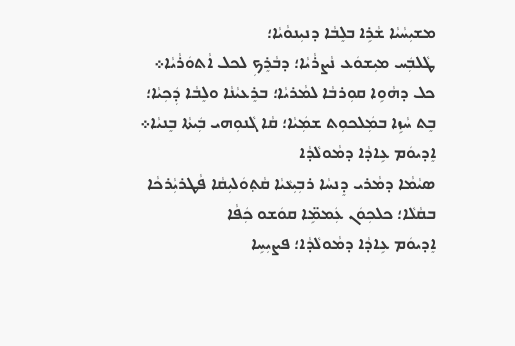ܡܫܝܼܚܵܝܵܐ ܫܵܪܹܐ ܒܠܸܒܵܐ ܕܢܝܼܢܘܵܝܵܐ؛
ܛܵܠܒܲܚ ܡܝܼܫܘܿܥ ܢܵܨܪܵܝܵܐ؛ ܕܒܵܪܸܟܼ ܠܟܠ ܐܵܬܘܿܪܵܝܵܐ܀
ܟܠ ܕܗܵܘܹܐ ܩܘܼܪܒܵܐ ܠܡܵܪܝܵܐ؛ ܒܪܸܥܝܵܢܵܐ ܘܠܸܒܵܐ ܕܲܟܼܝܵܐ؛
ܒܸܬ ܚܵܙܹܐ ܒܡܲܠܟܘܼܬ ܫܡܲܝܵܐ؛ ܩܵܐ ܓܵܢܘܼܗܝ ܒܲܝܬܵܐ ܒܸܢܝܵܐ܀
ܐܸܕܝܘܿܡ ܥܹܐܕܵܐ ܕܡܵܘܠܵܕܵܐ
ܣܝܵܡܵܐ ܕܡܵܪܝ ܕܸܢܚܵܐ ܪܒܼܝܼܥܵܝܵܐ ܩܵܬ݂ܘܿܠܝܼܩܵܐ ܦܵܛܪܝܼܵܪܟܵܐ
ܒܩܵܠܵܐ؛ ܟܠܟܼܘܿܢ ܥܲܡܡܹ̈ܐ ܩܘܿܫܘ ܟܲܦܵܐ
ܐܸܕܝܘܿܡ ܥܹܐܕܵܐ ܕܡܵܘܠܵܕܵܐ؛ ܦܨܝܼܚܹܐ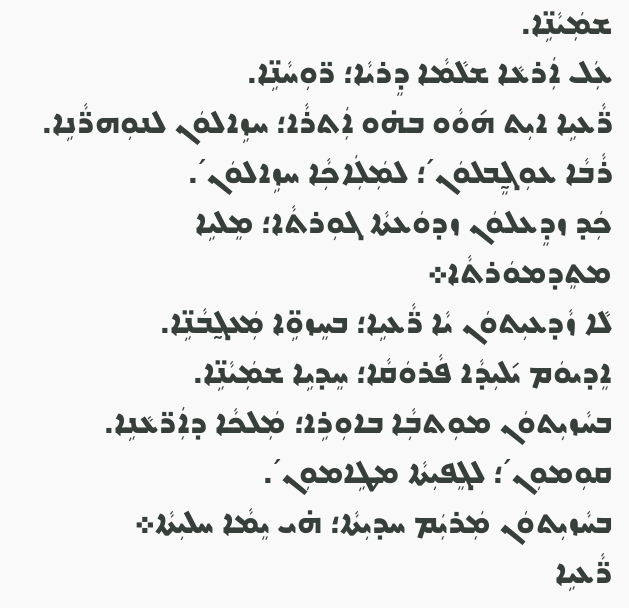ܫܡܲܝܵܢܹ̈ܐ.
ܥܲܠ ܐܲܪܥܵܐ ܫܠܵܡܵܐ ܕܸܪܝܵܐ؛ ܪ̈ܘܼܚܵܢܹ̈ܐ.
ܪ̈ܵܥܝܹܐ ܐܝܼܬ ܗ݇ܘܵܘ ܒܗ̇ܘ ܐܲܬܪܵܐ؛ ܚܙܹܐܠܘܿܢ ܠܢܘܼܗܪ̈ܵܢܹܐ.
ܪܵܒܵܐ ܥܘܼܓ̰ܸܒܠܘܿܢ´؛ ܠܡܲܠܲܐܟܼܵܐ ܚܙܹܐܠܘܿܢ´.
ܟܲܕ ܙܕܸܥܠܘܿܢ ܙܕܘܿܥܬܵܐ ܓܘܼܪܬܵܐ؛ ܡܸܠܝܹܐ ܡܬܸܕܡܘܿܪܬܵܐ܀
ܠܵܐ ܙܵܕܥܝܼܬܘܿܢ ܝܵܐ ܪ̈ܵܥܝܹܐ؛ ܒܚܸܙܘܹ̈ܐ ܡܲܥܓ̰ܒܵܢܹ̈ܐ.
ܐܸܕܝܘܿܡ ܝ݇ܠܝܼܕܵܐ ܦܵܪܘܿܩܵܐ؛ ܚܸܕܝܹܐ ܫܡܲܝܵܢܹ̈ܐ.
ܒܚܵܙܝܼܬܘܿܢ ܡܘܼܬܒܼܵܐ ܒܐܘܼܪܹܐ؛ ܡܲܠܟܵܐ ܕܐܲܪ̈ܥܵܢܹܐ.
ܩܘܼܡܘܼܢ´؛ ܠܓܸܦܝܼܬܵܐ ܡܛܹܐܡܘܼܢ´.
ܒܚܵܙܝܼܬܘܿܢ ܡܲܪܝܲܡ ܚܕܝܼܬܵܐ؛ ܗ̇ܝ ܝܸܡܵܐ ܚܠܝܼܬܵܐ܀
ܪ̈ܵܥܝܹܐ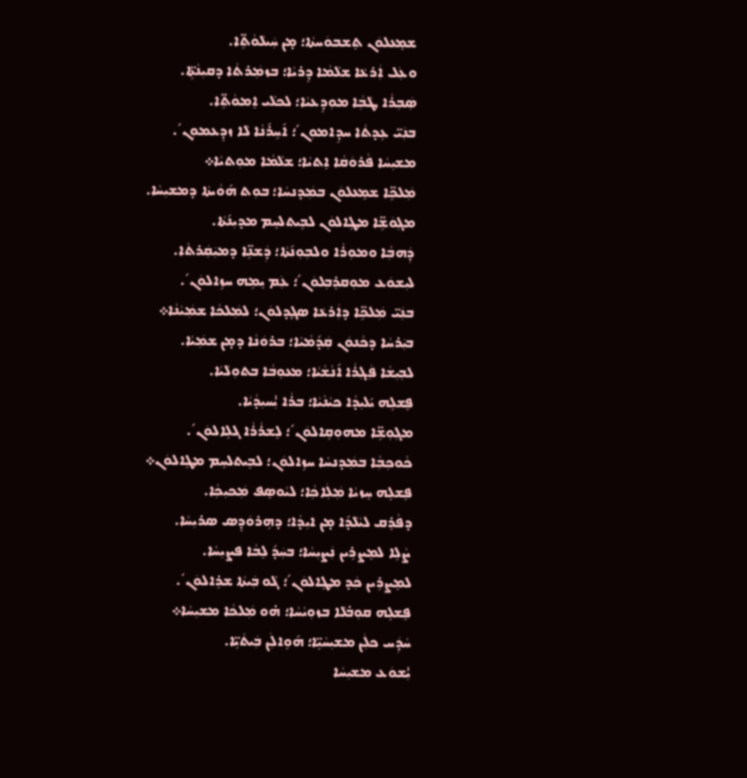ܫܡܸܥܠܘܿܢ ܬܸܫܒܘܿܚܬܵܐ؛ ܡ̣ܢ ܚܲܝܠܵܘܵܬܹ̈ܐ.
ܘܥܲܠ ܐܲܪܥܵܐ ܫܠܵܡܵܐ ܕܸܪܝܵܐ؛ ܒܙܡܲܪܬܵܐ ܕܩܝܼܢܵܬܹ̈ܐ.
ܣܲܒܼܪܵܐ ܛܵܒܼܵܐ ܡܘܼܕܸܥܝܵܐ؛ ܠܟܠܵܝ ܐܸܡܘܵܬܹ̈ܐ.
ܒܢܲܝ̈ ܥܹܕܬܵܐ ܚܕܹܐܡܘܼܢ´؛ ܐ݇ܚܹܪ݇ܢܵܐ ܠܵܐ ܙܕܸܥܡܘܼܢ´.
ܡܫܝܼܚܵܐ ܦܵܪܘܿܩܵܐ ܐܸܬܝܵܐ؛ ܫܠܵܡܵܐ ܡܘܼܬܝܵܐ܀
ܡܲܠܟܹ̈ܐ ܫܡܸܥܠܘܿܢ ܒܡܲܕܢܚܵܐ؛ ܒܘܼܬ ܗ݇ܘܵܝܬܵܐ ܕܡܫܝܼܚܵܐ.
ܡܓܼܘܿܫܹ̈ܐ ܡܛܹܐܠܘܿܢ ܠܒܹܝܬܠܚܸܡ ܡܕܝܼܢ݇ܬܵܐ.
ܕܲܗܒܼܵܐ ܘܡܘܼܪܵܐ ܘܠܒܼܘܼܢ݇ܬܵܐ؛ ܕܲܫܢܹ̈ܐ ܕܡܝܲܩܲܪܬܵܐ.
ܠܝܼܫܘܿܥ ܡܘܼܩܪܸܒܼܠܘܿܢ´؛ ܥܲܡ ܝܸܡܹܗ ܚܙܹܐܠܘܿܢ´.
ܒܢܲܝ̈ ܡܲܠܟܹ̈ܐ ܕܐܲܪܥܵܐ ܣܓܼܸܕܠܘܿܢ؛ ܠܡܲܠܟܵܐ ܫܡܲܝܵܢܵܐ܀
ܒܝܲܪܚܵܐ ܕܟܵܢܘܿܢ ܩܲܕ݇ܡܵܝܵܐ؛ ܒܪܘܿܢܵܐ ܕܡ̣ܢ ܫܡܲܝܵܐ.
ܠܒܼܝܼܫܵܐ ܦܲܓܼܪܵܐ ܐ݇ܢܵܫܵܝܵܐ؛ ܡܥܘܼܒܵܐ ܒܬܘܼܠܵܝܵܐ.
ܦܸܫܠܹܗ ܝ݇ܠܝܼܕܵܐ ܟܝܵܢܵܝܵܐ؛ ܒܪܵܐ ܝܑܼܚܝܼܕܵܝܵܐ.
ܡܓܼܘܼܫܹ̈ܐ ܡܗܘܼܩܹܐܠܘܿܢ´؛ ܠܸܫܪܵܪܵܐ ܓܠܹܐܠܘܿܢ´.
ܟܵܘܟܼܒܼܵܐ ܒܡܲܕܢܚܵܐ ܚܙܹܐܠܘܿܢ؛ ܠܒܹܝܬܠܚܸܡ ܡܛܹܐܠܘܿܢ܀
ܦܸܫܠܹܗ ܚܸܙܝܵܐ ܡܲܠܲܐܟܼܵܐ؛ ܠܝܵܘܣܸܦ ܡܲܟܝܼܟܼܵܐ.
ܕܦܵܪܸܩ ܠܝܵܠܵܕ݇ܐ ܡ̣ܢ ܐܝܼܕܵܐ؛ ܕܗܹܪܘܿܕܸܣ ܣܪܝܼܚܵܐ.
ܨܵܠܹܐ ܠܡܸܨܪܹܝܢ ܢܲܨܝܼܚܵܐ؛ ܒܚܲܕ݇ ܠܸܒܵܐ ܦܨܝܼܚܵܐ.
ܠܡܸܨܪܹܝܢ ܟܲܕ ܡܛܹܐܠܘܿܢ´؛ ܓܵܘ ܒܲܝܬܵܐ ܫܪܹܐܠܘܿܢ´.
ܦܸܫܠܹܗ ܩܘܼܒ̇ܠܵܐ ܒܙܘܼܝܵܚܵܐ؛ ܗ̇ܘ ܡܲܠܟܵܐ ܡܫܝܼܚܵܐ܀
ܚܵܕܲܚ ܟܠܲܢ ܡܫܝܼܚܵܝܹ̈ܐ؛ ܗ݇ܘܹܐܠܲܢ ܒܲܝܬܵܝܹ̈ܐ.
ܝܑܼܫܘܿܥ ܡܫܝܼܚܵܐ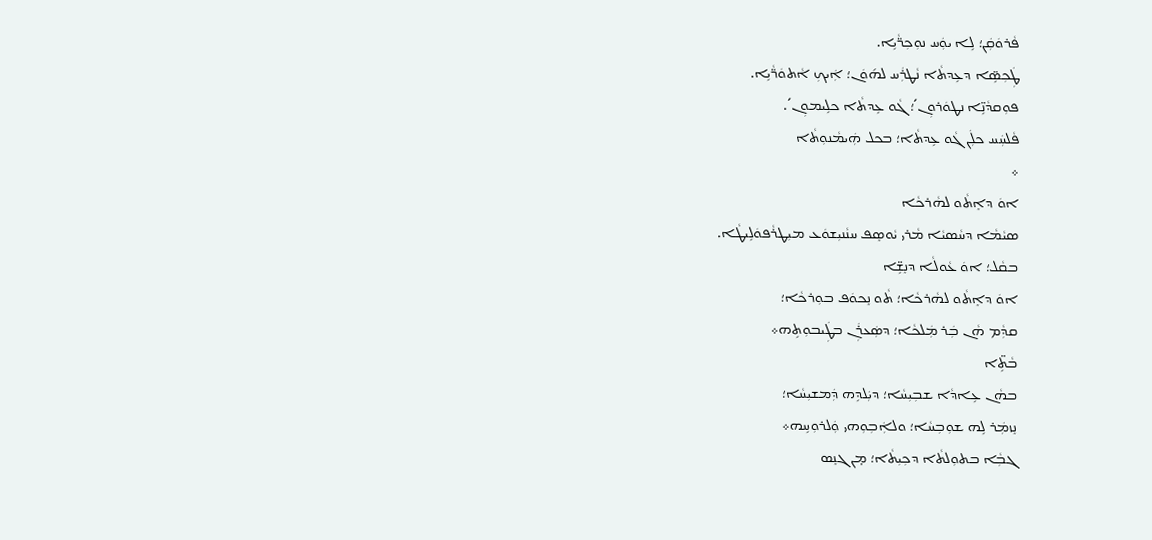ܦܵܪܘܿܩܲܢ؛ ܠܹܐ ܝܘܲܚ ܢܘܼܟܼܪ̈ܵܝܹܐ.
ܛܲܟܼܣܹ̈ܐ ܕܥܹܕܬܵܐ ܢܵܛܪܲܚ ܠܗ݇ܘܿܢ؛ ܐܲܝܟܼ ܐܵܬܘܿܪ̈ܵܝܹܐ.
ܦܘܼܩܕܵܢܹ̈ܐ ܢܛܘܿܪܘܼܢ´؛ ܓܵܘ ܥܹܕܬܵܐ ܟܠܹܝܡܘܼܢ´.
ܦܵܠܚܲܚ ܟܠܲܢ ܓܵܘ ܥܹܕܬܵܐ؛ ܒܟܠ ܗܲܝܡܵܢܘܼܬܵܐ
܀
ܐܘܿ ܕܐܸܬܵܘ ܠܗܵܪܟܵܐ
ܣܝܵܡܵܐ ܕܚܵܣܝܵܐ ܡܵܪܝ ܝܵܘܣܸܦ ܚܢܵܢܝܼܫܘܿܥ ܡܝܼܛܪܵܦܘܿܠܹܝܛܵܐ.
ܒܩܵܠ؛ ܐܘܿ ܥܵܘܠܵܐ ܕܢܸܫܹ̈ܐ
ܐܘܿ ܕܐܸܬܵܘ ܠܗܵܪܟܵܐ؛ ܬܵܘ ܢܸܟܘܿܦ ܒܘܼܪܟܵܐ؛
ܩܕܼܵܡ ܗܵܢ ܒܲܪ ܡܲܠܟܵܐ؛ ܕܣܲܥܪܲܢ ܒܛܲܝܒܘܼܬܹܗ܀
ܒܵܬܹ̈ܐ
ܒܗܵܢ ܥܹܐܕܵܐ ܫܒܼܝܼܚܵܐ؛ ܕܝܲܠܕܹܗ ܕܲܡܫܝܼܚܵܐ؛
ܢܸܙܡܲܪ ܠܹܗ ܫܘܼܒܼܚܵܐ؛ ܘܠܐܲܒܼܘܼܗܝ ܘܲܠܪܘܼܚܹܗ܀
ܓܒܼܵܐ ܒܬܘܼܠܬܵܐ ܕܟܼܝܼܬܵܐ؛ ܡ̣ܢ ܓܢܸܣ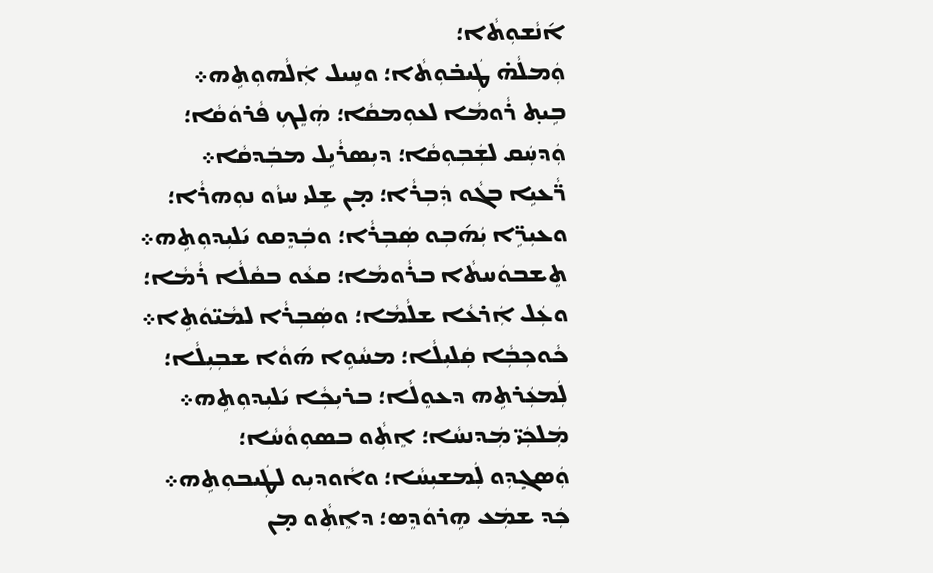ܐ݇ܢܵܫܘܼܬܵܐ؛
ܘܲܡܠܵܗ̇ ܛܲܝܒ̇ܘܼܬܵܐ؛ ܘܚܹܝܠ ܐܲܠܵܗܘܼܬܹܗ܀
ܒܹܝܬ݂ ܪܵܘܡܵܐ ܠܥܘܼܡܩܵܐ؛ ܗܲܠܸܟܼ ܦܵܪܘܿܩܵܐ؛
ܘܲܕܚܲܩ ܠܫܲܒܼܘܼܩܵܐ؛ ܕܝܼܣܪܵܝܹܠ ܡܒܲܕܩܵܐ܀
ܪ̈ܵܥܝܹܐ ܒܓܵܘ ܕܲܒܼܪܵܐ؛ ܡ̣ܢ ܫܹܠܝ ܚܙܵܘ ܢܘܼܗܪܵܐ؛
ܘܥܝܼܪܹ̈ܐ ܝܲܗ݇ܒܼܘ ܣܲܒܼܪܵܐ؛ ܘܒܲܕܸܩܘ ܝ݇ܠܝܼܕܘܼܬܹܗ܀
ܬܸܫܒܘܿܚܬܵܐ ܒܪܵܘܡܵܐ؛ ܩܥܵܘ ܒܩܵܠܵܐ ܪܵܡܵܐ؛
ܘܥܲܠ ܐܲܪܥܵܐ ܫܠܵܡܵܐ؛ ܘܣܲܒܼܪܵܐ ܠܡܵܝ̈ܘܿܬܹܐ܀
ܟܵܘܟܼܒܼܵܐ ܩܲܠܝܼܠܵܐ؛ ܡܚܵܘܹܐ ܗ݇ܘܵܐ ܫܒܼܝܼܠܵܐ؛
ܠܲܡܥܲܪܬܹܗ ܕܥܘܸܠܵܐ؛ ܒܪܝܼܟܼܵܐ ܝ݇ܠܝܼܕܘܼܬܹܗ܀
ܡܲܠܟܲܝ̈ ܡܲܕܢܚܵܐ؛ ܐܸܬܼܵܘ ܒܣܘܼܘܵܚܵܐ؛
ܘܲܣܓܼܸܕܼܘ ܠܲܡܫܝܼܚܵܐ؛ ܘܐܵܘܕܝܼܘ ܠܛܲܝܒܘܼܬܹܗ܀
ܟܲܕ ܫܡܲܥ ܗܹܪܘܿܕܸܣ؛ ܕܐܸܬܼܵܘ ܡ̣ܢ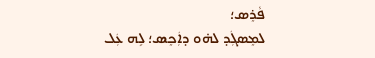ܦܵܪܸܣ؛
ܠܡܸܣܓܲܕ ܠܗ̇ܘ ܕܐܲܟܸܣ؛ ܠܹܗ ܥܲܠ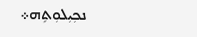ܢܟܼܝܼܠܘܼܬܹܗ܀